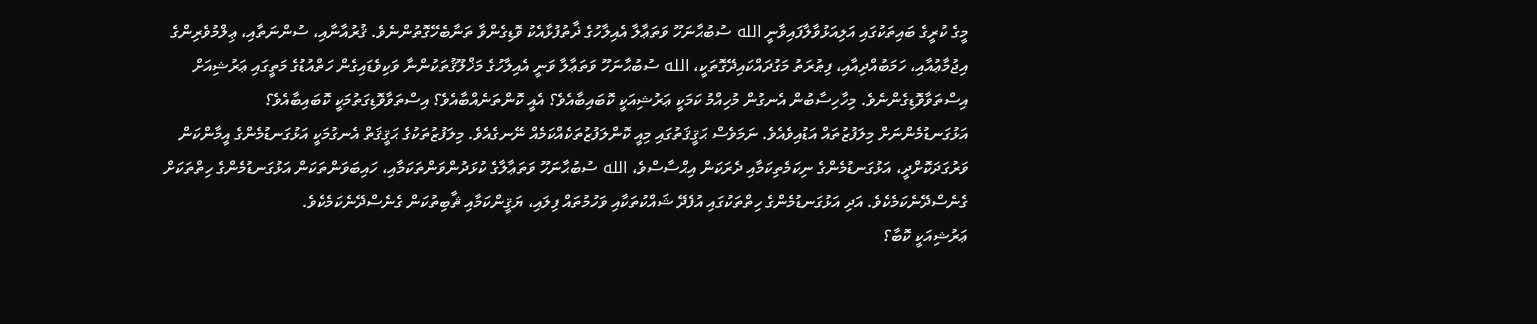މީގެ ކުރީގެ ބައިތަކުގައި އަލިއަޅުވާލާފައިވާނީ الله ސުބުޙާނަހޫ ވަތަޢާލާ އެއިލާހުގެ ޛާތުފުޅާއެކު ވޮޑިގެންވާ ތަނާބެހޭގޮތުންނެވެ. ޤުރުއާނާއި، ސުންނަތާއި، ޢިލްމުވެރިންގެ އިޖުމާޢުއާއި، ހަމަބުއްދިއާއި، ފިޠުރަތު މަގުދައްކައިދޭގޮތަކީ، الله ސުބުޙާނަހޫ ވަތަޢާލާ ވަނީ އެއިލާހުގެ މަޚްލޫޤުތަކުންނާ ވަކިވެޑައިގެން ހަތްއުޑުގެ މަތީގައި ޢަރުޝިއަށް އިސްތަވާވޮޑިގެންނެވެ. މިހާހިސާބުން އެނގުން މުހިއްމު ކަމަކީ ޢަރުޝިއަކީ ކޮބައިބާއެވެ؟ އެއީ ކޮންތަނެއްބާއެވެ؟ އިސްތަވާވޮޑިގަތުމަކީ ކޮބައިބާއެވެ؟
އަޅުގަނޑުމެންނަށް މިލަފުޒުތައް އަޑުއިވެއެވެ. ނަމަވެސް ޙަޤީޤަތުގައި މިއީ ކޮންލަފުޒުތަކެއްކަމެއް ނޭނގެއެވެ. މިލަފުޒުތަކުގެ ޙަޤީޤަތް އެނގުމަކީ އަޅުގަނޑުމެންގެ އީމާންކަން ވަރުގަދަކޮށްދީ، އަޅުގަނޑުމެންގެ ނިކަމެތިކަމާއި ދެރަކަން އިޙްސާސްވެ، الله ސުބުޙާނަހޫ ވަތަޢާލާގެ ކުޅަދުންވަންތަކަމާއި، ހައިބަވަންތަކަން އަޅުގަނޑުމެންގެ ހިތްތަކަށް ގެނެސްދޭނެކަމެކެވެ. އަދި އަޅުގަނޑުމެންގެ ހިތްތަކުގައި އުފެދޭ ޝައްކުތަކާއި ވަހުމުތައް ފިލައި، ޔަޤީންކަމާއި ޘާބިތުކަން ގެނެސްދޭނެކަމެކެވެ.
ޢަރުޝިއަކީ ކޮބާ؟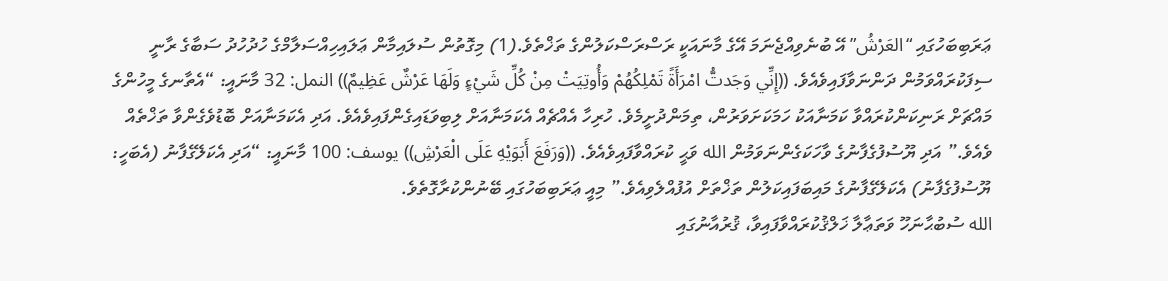ޢަރަބިބަހުގައި “العَرْشُ” އޭ ބުނެވިއްޖެނަމަ އޭގެ މާނައަކީ ރަސްރަސްކަލުންގެ ތަޚްތެވެ.(1) މިގޮތުން ސުލައިމާން ޢަލައިހިއްސަލާމްގެ ހުދުހުދު ސަބާގެ ރާނީ ސިފަކުރައްވަމުން ދަންނަވާފައިވެއެވެ. ((إِنِّي وَجَدتُّ امْرَأَةً تَمْلِكُهُمْ وَأُوتِيَتْ مِنْ كُلِّ شَيْءٍ وَلَهَا عَرْشٌ عَظِيمٌ)) النمل: 32 މާނައީ: “އެތާނގެ މީހުންގެ މައްޗަށް ރަނިކަންކުރައްވާ ކަމަނާއަކު ހަމަކަށަވަރުން، ތިމަންދުށީމެވެ. ހުރިހާ އެއްޗެއް އެކަމަނާއަށް ލިބިވަޑައިގެންފައިވެއެވެ. އަދި އެކަމަނާއަށް ބޮޑުވެގެންވާ ތަޚްތެއް ވެއެވެ.” އަދި ޔޫސުފުގެފާނުގެ ވާހަކަގެންނަވަމުން الله ވަޙީ ކުރައްވާފައިވެއެވެ. ((وَرَفَعَ أَبَوَيْهِ عَلَى الْعَرْشِ)) يوسف: 100 މާނައީ: “އަދި އެކަލޭގެފާނު (އެބަހީ: ޔޫސުފުގެފާނު) އެކަލޭގެފާނުގެ މައިބަފައިކަލުން ތަޚްތަށް އުފުއްލެވިއެވެ.” މިއީ ޢަރަބިބަހުގައި ބޭނުންކުރާގޮތެވެ.
الله ސުބުޙާނަހޫ ވަތަޢާލާ ޚަލްޤުކުރައްވާފައިވާ، ޤުރުއާނުގައި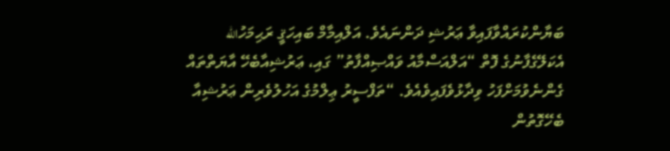ބަޔާންކުރައްވާފައިވާ ޢަރުޝި ދަންނައެވެ. އަލްއިމާމް ބައިހަޤީ ރަޙިމަހުالله އެކަލޭގެފާނުގެ ފޮތް “އަލްއަސްމާއު ވައްޞިއްފާތު” ގައި، ޢަރުޝިއާބެހޭ އާޔަތްތައް ގެންނެވުމަށްފަހު ވިދާޅުވެފައިވެއެވެ. “ތަފްސީރު ޢިލްމުގެ އަހުލުވެރިން ޢަރުޝިއާ ބެހޭގޮތުން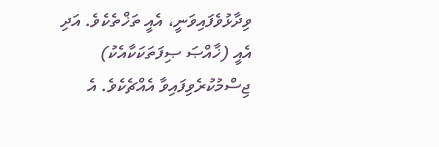ވިދާޅުވެފައިވަނީ، އެއީ ތަޚްތެކެވެ. އަދި އެއީ (ޚާއްޞަ ޞިފަތަކަކާއެކު) ޖިސްމުކުރެވިފައިވާ އެއްޗެކެވެ. އެ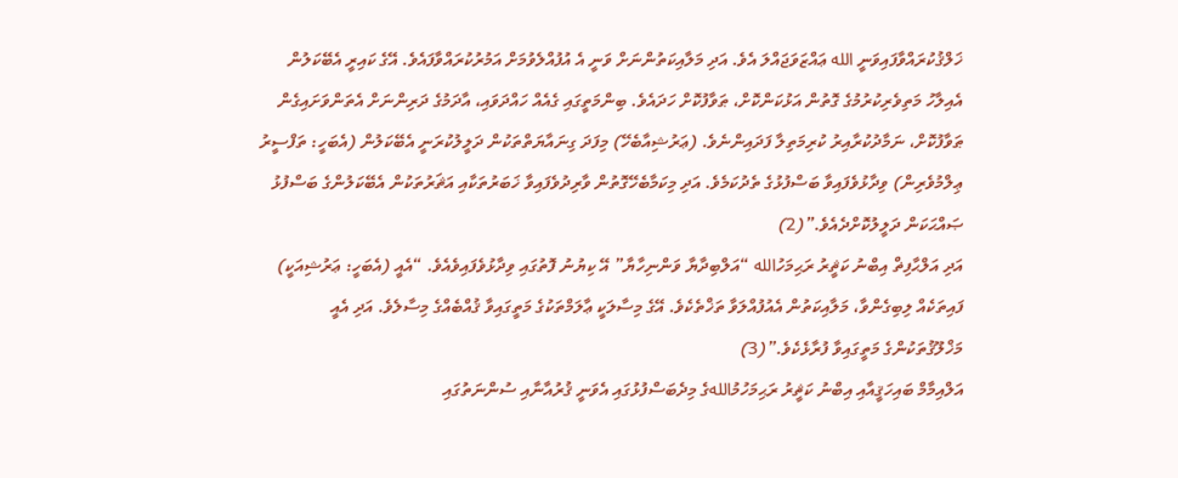ޚަލްޤުކުރައްވާފައިވަނީ الله ޢައްޒަވަޖައްލަ އެވެ. އަދި މަލާއިކަތުންނަށް ވަނީ އެ އުފުއްލެވުމަށް އަމުރުކުރައްވާފައެވެ. އޭގެ ކައިރީ އެބޭކަލުން އެއިލާހު މަތިވެރިކުރުމުގެ ގޮތުން އަޅުކަންކޮށް، ޠަވާފުކޮށް ހަދައެވެ. ބިންމަތީގައި ގެއެއް ހައްދަވައި، އާދަމުގެ ދަރިންނަށް އެތަންވަށައިގެން ޠަވާފުކޮށް، ނަމާދުކުރާއިރު ކުރިމަތިލާ ފަދައިންނެވެ. (ޢަރުޝިއާބެހޭ) މިފަދަ ގިނައާޔަތްތަކުން ދަލީލުކުރަނީ އެބޭކަލުން (އެބަހީ: ތަފްސީރު ޢިލްމުވެރިން) ވިދާޅުވެފައިވާ ބަސްފުޅުގެ ތެދުކަމެވެ. އަދި މިކަމާބެހޭގޮތުން ވާރިދުވެފައިވާ ޚަބަރުތަކާއި އަޘަރުތަކުން އެބޭކަލުންގެ ބަސްފުޅު ޞައްޙަކަން ދަލީލުކޮށްދެއެވެ.”(2)
އަދި އަލްޙާފިޡް އިބްނު ކަޘީރު ރަޙިމަހުالله “އަލްބިދާޔާ ވަންނިހާޔާ” އޭ ކިޔުނު ފޮތުގައި ވިދާޅުވެފައިވެއެވެ. “އެއީ (އެބަހީ: ޢަރުޝިއަކީ) ފައިތަކެއް ލިބިގެންވާ، މަލާއިކަތުން އެއުފުއްލަވާ ތަޚްތެކެވެ. އޭގެ މިސާލަކީ ޢާލަމްތަކުގެ މަތީގައިވާ ޤުއްބެއްގެ މިސާލެވެ. އަދި އެއީ މަޚްލޫޤުތަކުންގެ މަތީގައިވާ ފުރާޅެކެވެ.”(3)
އަލްއިމާމް ބައިހަޤީއާއި އިބްނު ކަޘީރު ރަޙިމަހުމުاللهގެ މިދެބަސްފުޅުގައި އެވަނީ ޤުރުއާނާއި ސުންނަތުގައި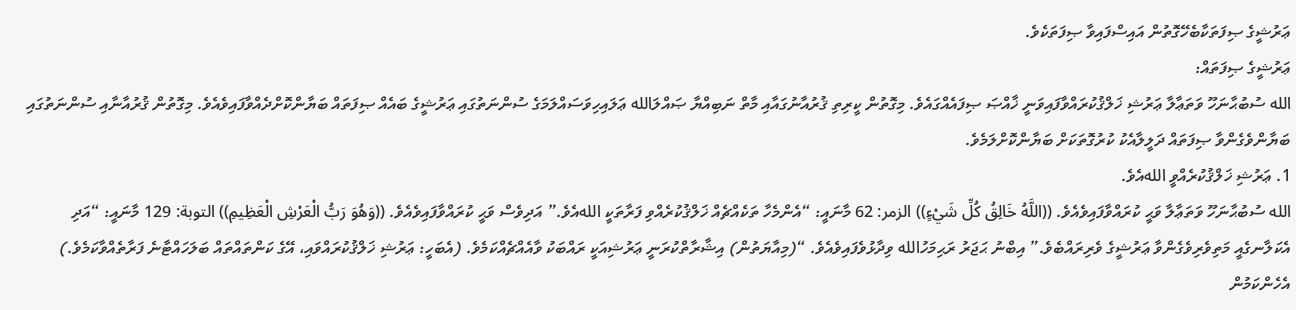ޢަރުޝީގެ ޞިފަތަކާބެހޭގޮތުން އައިސްފައިވާ ޞިފަތަކެވެ.
ޢަރުޝީގެ ޞިފަތައް:
الله ސުބުޙާނަހޫ ވަތަޢާލާ ޢަރުޝި ޚަލްޤުކުރައްވާފައިވަނީ ޚާއްޞަ ޞިފައެއްގައެވެ. މިގޮތުން ކީރިތި ޤުރުއާނުގައާއި މާތް ނަބިއްޔާ ޞައްލަالله ޢަލައިހިވަސައްލަމަގެ ސުންނަތުގައި ޢަރުޝީގެ ބައެއް ޞިފަތައް ބަޔާންކޮށްދެއްވާފައިވެއެވެ. މިގޮތުން ޤުރުއާނާއި ސުންނަތުގައި ބަޔާންވެގެންވާ ޞިފަތައް ދަލީލާއެކު ކުރުގޮތަކަށް ބަޔާންކޮށްލަމެވެ.
1. ޢަރުޝި ޚަލްޤުކުރެއްވީ اللهއެވެ.
الله ސުބުޙާނަހޫ ވަތަޢާލާ ވަޙީ ކުރައްވާފައިވެއެވެ. ((اللَّهُ خَالِقُ كُلِّ شَيْءٍ)) الزمر: 62 މާނައީ: “އެންމެހާ ތަކެއްޗެއް ޚަލްޤުކުރެއްވި ފަރާތަކީ اللهއެވެ.” އަދިވެސް ވަޙީ ކުރައްވާފައިވެއެވެ. ((وَهُوَ رَبُّ الْعَرْشِ الْعَظِيمِ)) التوبة: 129 މާނައީ: “އަދި އެކަލާނގެއީ މަތިވެރިވެގެންވާ ޢަރުޝީގެ ވެރިރައްބެވެ.” އިބްނު ޙަޖަރު ރަޙިމަހުالله ވިދާޅުވެފައިވެއެވެ. “(މިއާޔަތުން) އިޝާރާތްކުރަނީ ޢަރުޝިއަކީ ރައްބަކު ވާއެއްޗެއްކަމެވެ. (އެބަހީ: ޢަރުޝި ޚަލްޤުކުރައްވައި، އޭގެ ކަންތައްތައް ބަލަހައްޓާނެ ފަރާތެއްވާކަމެވެ.) އެހެންކަމުން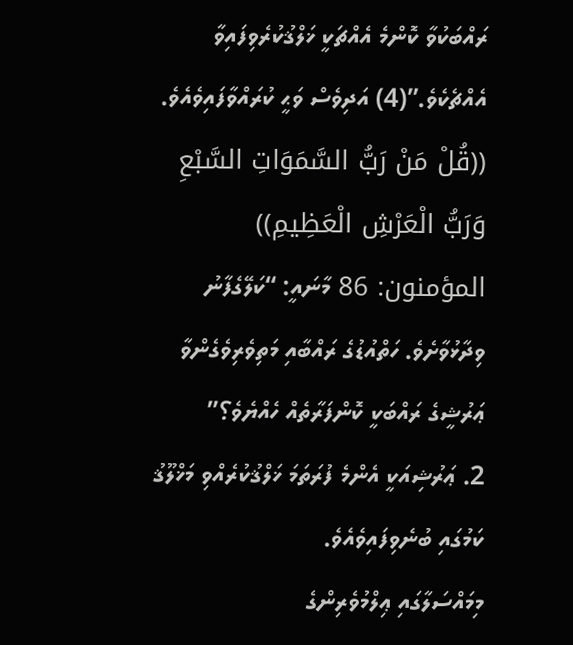ރައްބަކުވާ ކޮންމެ އެއްޗަކީ ޚަލްޤުކުރެވިފައިވާ އެއްޗެކެވެ.”(4) އަދިވެސް ވަޙީ ކުރައްވާފައިވެއެވެ. ((قُلْ مَنْ رَبُّ السَّمَوَاتِ السَّبْعِ وَرَبُّ الْعَرْشِ الْعَظِيمِ)) المؤمنون: 86 މާނައީ: “ކަލޭގެފާނު ވިދާޅުވާށެވެ. ހަތްއުޑުގެ ރައްބާއި މަތިވެރިވެގެންވާ ޢަރުޝީގެ ރައްބަކީ ކޮންފަރާތެއް ހެއްޔެވެ؟”
2. ޢަރުޝިއަކީ އެންމެ ފުރަތަމަ ޚަލްޤުކުރެއްވި މަޚްލޫޤު ކަމުގައި ބުނެވިފައިވެއެވެ.
މިމައްސަލާގައި ޢިލްމުވެރިންގެ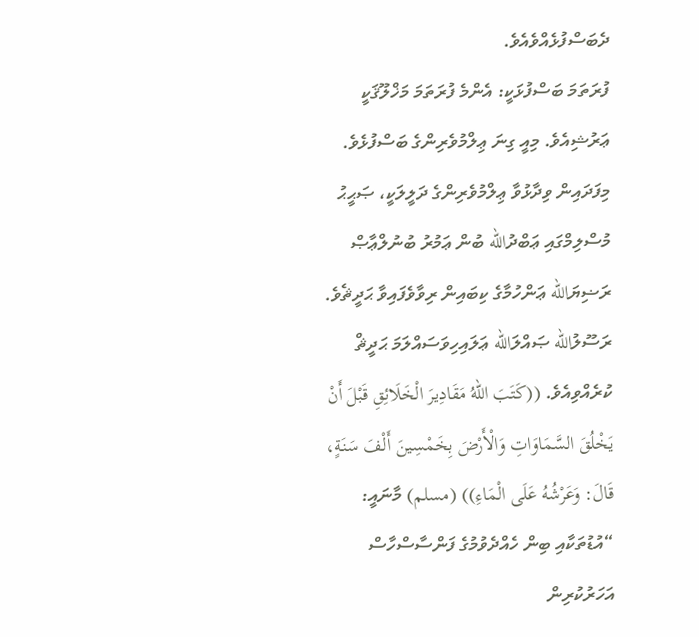ދެބަސްފުޅެއްވެއެވެ.
ފުރަތަމަ ބަސްފުޅަކީ: އެންމެ ފުރަތަމަ މަޚްލޫޤަކީ ޢަރުޝިއެވެ. މިއީ ގިނަ ޢިލްމުވެރިންގެ ބަސްފުޅެވެ. މިފަދައިން ވިދާޅުވާ ޢިލްމުވެރިންގެ ދަލީލަކީ، ޞަޙީޙު މުސްލިމްގައި ޢަބްދުالله ބުން ޢަމުރު ބުނުލްޢާޞް ރަޟިޔަالله ޢަންހުމާގެ ކިބައިން ރިވާވެފައިވާ ޙަދީޘެވެ. ރަސޫލުالله ޞައްލަالله ޢަލައިހިވަސައްލަމަ ޙަދީޘް ކުރެއްވިއެވެ. ((كَتَبَ اللهُ مَقَادِيرَ الْخَلَائِقِ قَبْلَ أَنْ يَخْلُقَ السَّمَاوَاتِ وَالْأَرْضَ بِخَمْسِينَ أَلْفَ سَنَةٍ، قَالَ: وَعَرْشُهُ عَلَى الْمَاءِ)) (مسلم) މާނައީ: “އުޑުތަކާއި ބިން ހެއްދެވުމުގެ ފަންސާސްހާސް އަހަރުކުރިން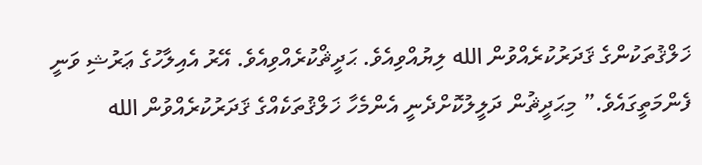ޚަލްޤުތަކުންގެ ޤަދަރުކުރެއްވުން الله ލިޔުއްވިއެވެ. ޙަދީޘްކުރެއްވިއެވެ. އޭރު އެއިލާހުގެ ޢަރުޝި ވަނީ ފެންމަތީގައެވެ.” މިޙަދީޘުން ދަލީލުކޮށްދެނީ އެންމެހާ ޚަލްޤުތަކެއްގެ ޤަދަރުކުރެއްވުން الله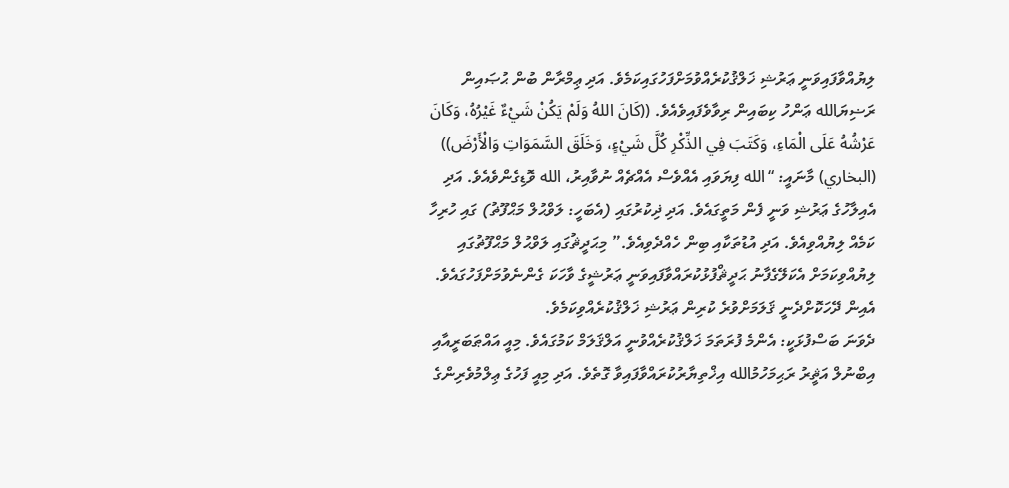ލިޔުއްވާފައިވަނީ ޢަރުޝި ޚަލްޤުކުރެއްވުމަށްފަހުގައިކަމެވެ. އަދި ޢިމްރާން ބުން ޙުޞައިން ރަޟިޔަالله ޢަންހު ކިބައިން ރިވާވެފައިވެއެވެ. ((كَانَ اللهُ وَلَمْ يَكُنْ شَيْءٌ غَيْرُهُ، وَكَانَ عَرْشُهُ عَلَى الْمَاءِ، وَكَتَبَ فِي الذِّكْرِ كُلَّ شَيْءٍ، وَخَلَقَ السَّمَوَاتِ وَالْأَرْضَ)) (البخاري) މާނައީ: “الله ފިޔަވައި އެއްވެސް އެއްޗެއް ނުވާއިރު، الله ވޮޑިގެންވެއެވެ. އަދި އެއިލާހުގެ ޢަރުޝި ވަނީ ފެން މަތީގައެވެ. އަދި ޛިކުރުގައި (އެބަހީ: ލަވްޙުލް މަޙްފޫޡު) ގައި ހުރިހާ ކަމެއް ލިޔުއްވިއެވެ. އަދި އުޑުތަކާއި ބިން ހެއްދެވިއެވެ.” މިޙަދީޘުގައި ލަވްޙުލް މަޙްފޫޡުގައި ލިޔުއްވިކަމަށް އެކަލޭގެފާނު ޙަދީޘްފުޅުކުރައްވާފައިވަނީ ޢަރުޝީގެ ވާހަކަ ގެންނެވުމަށްފަހުގައެވެ. އެއިން ދޭހަކޮށްދެނީ ޤަލަމަށްވުރެ ކުރިން ޢަރުޝި ޚަލްޤުކުރެއްވިކަމެވެ.
ދެވަނަ ބަސްފުޅަކީ: އެންމެ ފުރަތަމަ ޚަލްޤުކުރެއްވުނީ އަލްޤަލަމް ކަމުގައެވެ. މިއީ އައްޠަބަރީއާއި އިބްނުލް އަޘީރު ރަޙިމަހުމުالله އިޚްތިޔާރުކުރައްވާފައިވާ ގޮތެވެ. އަދި މިއީ ފަހުގެ ޢިލްމުވެރިންގެ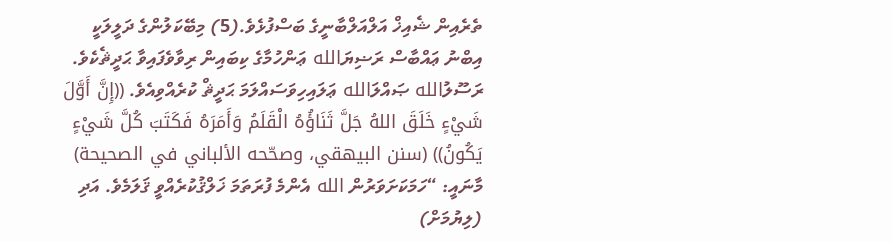ތެރެއިން ޝެއިޚް އަލްއަލްބާނީގެ ބަސްފުޅެވެ.(5) މިބޭކަލުންގެ ދަލީލަކީ އިބްނު ޢައްބާސް ރަޟިޔަالله ޢަންހުމާގެ ކިބައިން ރިވާވެފައިވާ ޙަދީޘެކެވެ. ރަސޫލުالله ޞައްލަالله ޢަލައިހިވަސައްލަމަ ޙަދީޘް ކުރެއްވިއެވެ. ((إِنَّ أَوَّلَ شَيْءٍ خَلَقَ اللهُ جَلَّ ثَنَاؤُهُ الْقَلَمُ وَأَمَرَهُ فَكَتَبَ كُلَّ شَيْءٍ يَكُونُ)) (سنن البيهقي، وصحّحه الألباني في الصحيحة) މާނައީ: “ހަމަކަށަވަރުން الله އެންމެ ފުރަތަމަ ޚަލްޤުކުރެއްވީ ޤަލަމެވެ. އަދި (ލިޔުމަށް)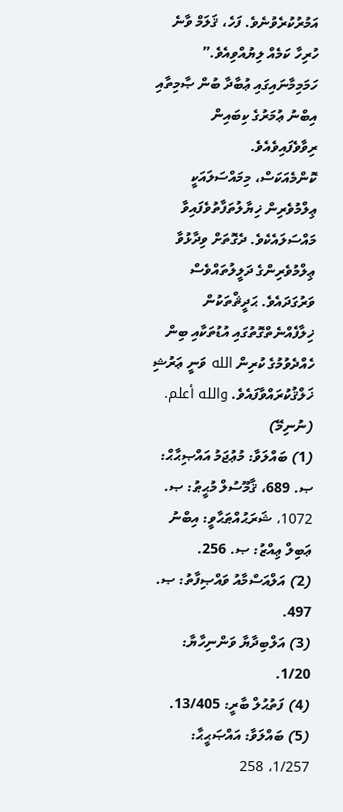އަމުރުކުރެވުނެވެ. ފަހެ، ޤަލަމް ވާނެ ހުރިހާ ކަމެއް ލިޔުއްވިއެވެ.” ހަމަމިމާނައިގައި ޢުބާދާ ބުން ޞާމިތާއި އިބްނު ޢުމަރުގެ ކިބައިން ރިވާވެފައިވެއެވެ.
ކޮންމެއަކަސް، މިމައްސަލައަކީ ޢިލްމުވެރިން ޚިޔާލުތަފާތުވެފައިވާ މައްސަލައެކެވެ. ދެގޮތަށް ވިދާޅުވާ ޢިލްމުވެރިންގެ ދަލީލުތައްވެސް ވަރުގަދައެވެ. ޙަދީޘްތަކުން ޚިލާފެއްނެތްގޮތުގައި އުޑުތަކާއި ބިން ހެއްދެވުމުގެ ކުރިން الله ވަނީ ޢަރުޝި ޚަލްޤުކުރައްވާފައެވެ. والله أعلم.
(ނުނިމޭ)
(1) ބައްލަވާ: މުޢުޖަމު އައްޞިޙާޙް: ޞ. 689، ޤާމޫސުލް މުޙީޠު: ޞ. 1072، ޝަރަޙުއްޠަޙާވީ: އިބްނު ޢަބިލް ޢިއްޒު: ޞ. 256.
(2) އަލްއަސްމާއު ވައްޞިފާތު: ޞ. 497.
(3) އަލްބިދާޔާ ވަންނިހާޔާ: 1/20.
(4) ފަތުޙުލް ބާރީ: 13/405.
(5) ބައްލަވާ: އައްޞަޙީޙާ: 1/257، 258